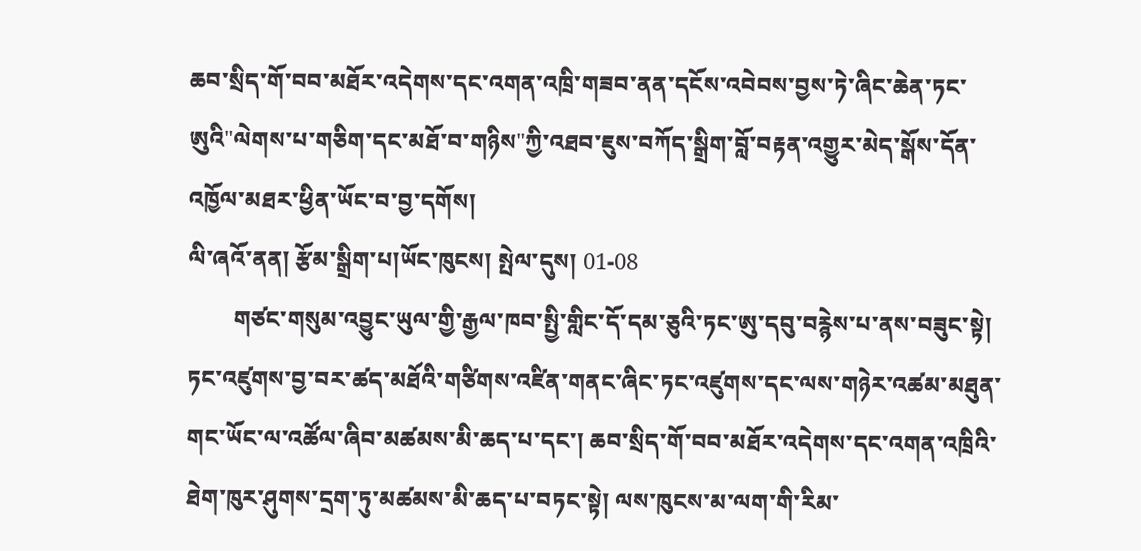ཆབ་སྲིད་གོ་བབ་མཐོར་འདེགས་དང་འགན་འཁྲི་གཟབ་ནན་དངོས་འབེབས་བྱས་ཏེ་ཞིང་ཆེན་ཏང་ཨུའི"ལེགས་པ་གཅིག་དང་མཐོ་བ་གཉིས"ཀྱི་འཐབ་ཇུས་བཀོད་སྒྲིག་བློ་བརྟན་འགྱུར་མེད་སྒོས་དོན་འཁྱོལ་མཐར་ཕྱིན་ཡོང་བ་བྱ་དགོས།
ལི་ཞའོ་ནན། རྩོམ་སྒྲིག་པ།ཡོང་ཁུངས། སྤེལ་དུས། 01-08
        གཙང་གསུམ་འབྱུང་ཡུལ་གྱི་རྒྱལ་ཁབ་སྤྱི་གླིང་དོ་དམ་ཅུའི་ཏང་ཨུ་དབུ་བརྙེས་པ་ནས་བཟུང་སྟེ། ཏང་འཛུགས་བྱ་བར་ཚད་མཐོའི་གཙིགས་འཛིན་གནང་ཞིང་ཏང་འཛུགས་དང་ལས་གཉེར་འཚམ་མཐུན་གང་ཡོང་ལ་འཚོལ་ཞིབ་མཚམས་མི་ཆད་པ་དང་། ཆབ་སྲིད་གོ་བབ་མཐོར་འདེགས་དང་འགན་འཁྲིའི་ཐེག་ཁུར་ཤུགས་དྲག་ཏུ་མཚམས་མི་ཆད་པ་བཏང་སྟེ། ལས་ཁུངས་མ་ལག་གི་རིམ་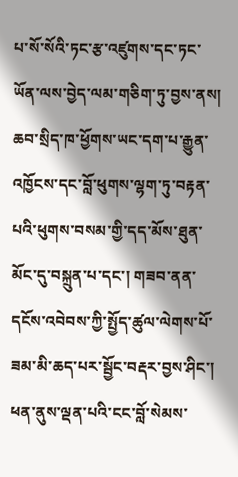པ་སོ་སོའི་ཏང་རྩ་འཛུགས་དང་ཏང་ཡོན་ལས་བྱེད་ལམ་གཅིག་ཏུ་བྱས་ནས། ཆབ་སྲིད་ཁ་ཕྱོགས་ཡང་དག་པ་རྒྱུན་འཁྱོངས་དང་བློ་ཕུགས་ལྷག་ཏུ་བརྟན་པའི་ཕུགས་བསམ་གྱི་དད་མོས་ཐུན་མོང་དུ་བསྐྲུན་པ་དང་། གཟབ་ནན་དངོས་འབེབས་ཀྱི་སྤྱོད་ཚུལ་ལེགས་པོ་ཟམ་མི་ཆད་པར་སྦྱོང་བརྡར་བྱས་ཤིང་། ཕན་ནུས་ལྡན་པའི་ངང་བློ་སེམས་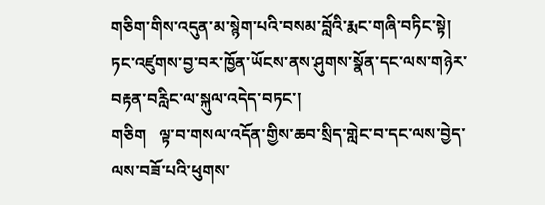གཅིག་གིས་འདུན་མ་སྙེག་པའི་བསམ་བློའི་རྨང་གཞི་བཏིང་སྟེ། ཏང་འཛུགས་བྱ་བར་ཁྱོན་ཡོངས་ནས་ཤུགས་སྣོན་དང་ལས་གཉེར་བརྟན་བརླིང་ལ་སྐུལ་འདེད་བཏང་།
གཅིག   ལྟ་བ་གསལ་འདོན་གྱིས་ཆབ་སྲིད་གླེང་བ་དང་ལས་བྱེད་ལས་བཟོ་པའི་ཕུགས་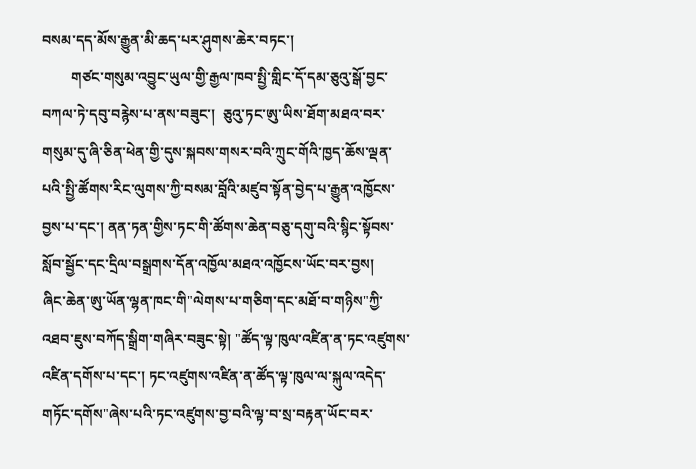བསམ་དད་མོས་རྒྱུན་མི་ཆད་པར་ཤུགས་ཆེར་བཏང་།
        གཙང་གསུམ་འབྱུང་ཡུལ་གྱི་རྒྱལ་ཁབ་སྤྱི་གླིང་དོ་དམ་ཅུའུ་སྒོ་བྱང་བཀལ་ཏེ་དབུ་བརྙེས་པ་ནས་བཟུང་།  ཅུའུ་ཏང་ཨུ་ཡིས་ཐོག་མཐའ་བར་གསུམ་དུ་ཞི་ཅིན་ཕེན་གྱི་དུས་སྐབས་གསར་བའི་ཀྲུང་གོའི་ཁྱད་ཆོས་ལྡན་པའི་སྤྱི་ཚོགས་རིང་ལུགས་ཀྱི་བསམ་བློའི་མཛུབ་སྟོན་བྱེད་པ་རྒྱུན་འཁྱོངས་བྱས་པ་དང་། ནན་ཏན་གྱིས་ཏང་གི་ཚོགས་ཆེན་བཅུ་དགུ་བའི་སྙིང་སྟོབས་སློབ་སྦྱོང་དང་དྲིལ་བསྒྲགས་དོན་འཁྱོལ་མཐའ་འཁྱོངས་ཡོང་བར་བྱས།    ཞིང་ཆེན་ཨུ་ཡོན་ལྷན་ཁང་གི"ལེགས་པ་གཅིག་དང་མཐོ་བ་གཉིས"ཀྱི་འཐབ་ཇུས་བཀོད་སྒྲིག་གཞིར་བཟུང་སྟེ། "ཚོད་ལྟ་ཁུལ་འཛིན་ན་ཏང་འཛུགས་འཛིན་དགོས་པ་དང་། ཏང་འཛུགས་འཛིན་ན་ཚོད་ལྟ་ཁུལ་ལ་སྐུལ་འདེད་གཏོང་དགོས"ཞེས་པའི་ཏང་འཛུགས་བྱ་བའི་ལྟ་བ་སྲ་བརྟན་ཡོང་བར་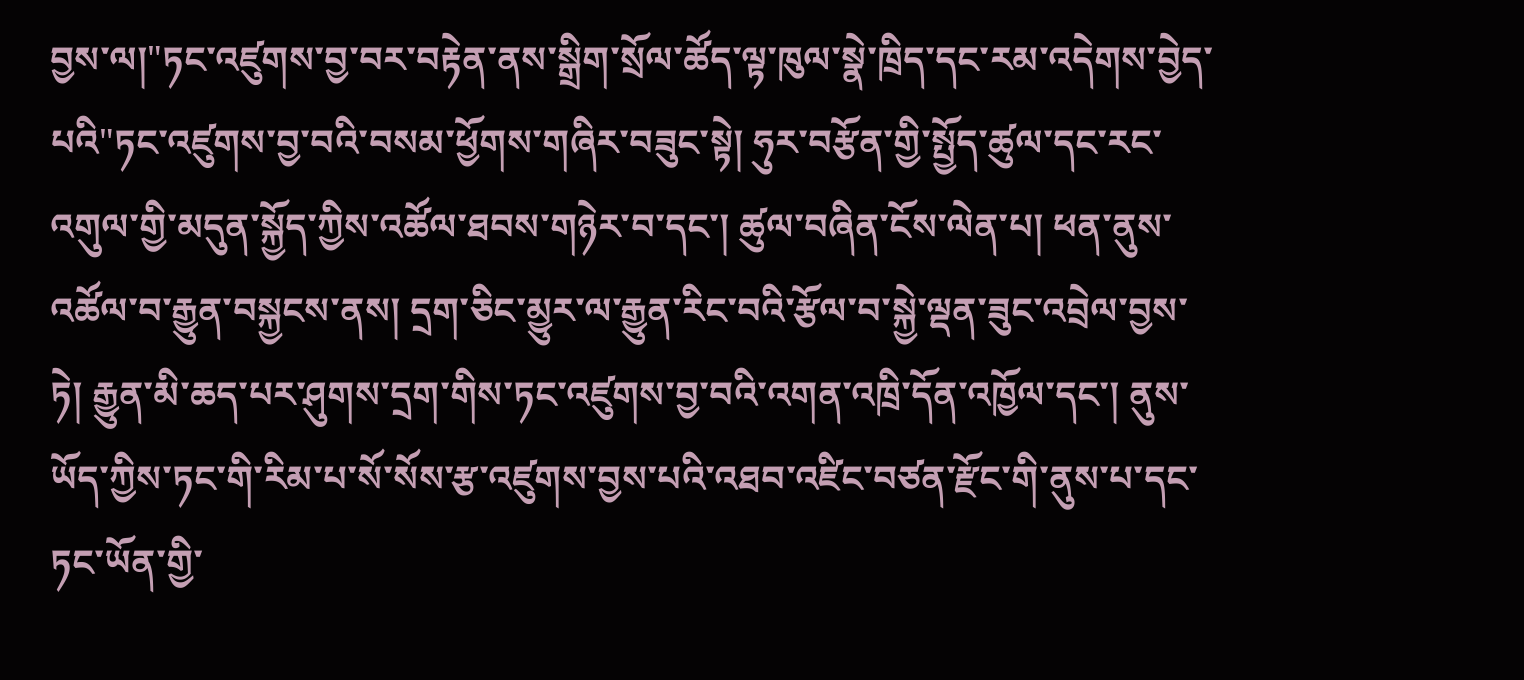བྱས་ལ།"ཏང་འཛུགས་བྱ་བར་བརྟེན་ནས་སྒྲིག་སྲོལ་ཚོད་ལྟ་ཁུལ་སྣེ་ཁྲིད་དང་རམ་འདེགས་བྱེད་པའི"ཏང་འཛུགས་བྱ་བའི་བསམ་ཕྱོགས་གཞིར་བཟུང་སྟེ། ཧུར་བརྩོན་གྱི་སྤྱོད་ཚུལ་དང་རང་འགུལ་གྱི་མདུན་སྐྱོད་ཀྱིས་འཚོལ་ཐབས་གཉེར་བ་དང་། ཚུལ་བཞིན་ངོས་ལེན་པ། ཕན་ནུས་འཚོལ་བ་རྒྱུན་བསྐྱངས་ནས། དྲག་ཅིང་མྱུར་ལ་རྒྱུན་རིང་བའི་རྩོལ་བ་སྐྱེ་ལྡན་ཟུང་འབྲེལ་བྱས་ཏེ། རྒྱུན་མི་ཆད་པར་ཤུགས་དྲག་གིས་ཏང་འཛུགས་བྱ་བའི་འགན་འཁྲི་དོན་འཁྱོལ་དང་། ནུས་ཡོད་ཀྱིས་ཏང་གི་རིམ་པ་སོ་སོས་རྩ་འཛུགས་བྱས་པའི་འཐབ་འཛིང་བཙན་རྫོང་གི་ནུས་པ་དང་ཏང་ཡོན་གྱི་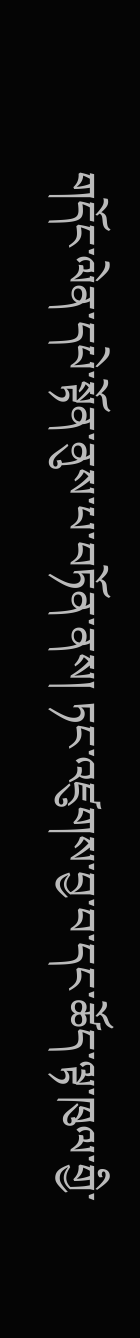གདོང་ལེན་དཔེ་སྟོན་ནུས་པ་བཏོན་ནས། ཏང་འཛུགས་བྱ་བ་དང་ཚོད་ལྟ་ཁུལ་གྱི་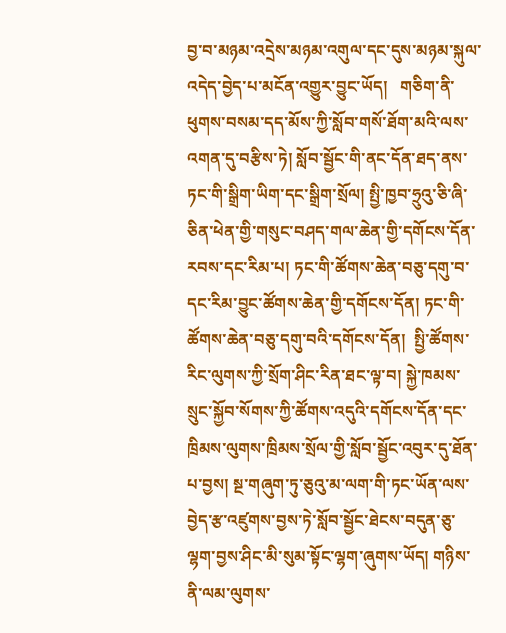བྱ་བ་མཉམ་འདྲེས་མཉམ་འགུལ་དང་དུས་མཉམ་སྐུལ་འདེད་བྱེད་པ་མངོན་འགྱུར་བྱུང་ཡོད།   གཅིག་ནི་ཕུགས་བསམ་དད་མོས་ཀྱི་སློབ་གསོ་ཐོག་མའི་ལས་འགན་དུ་བརྩིས་ཏེ། སློབ་སྦྱོང་གི་ནང་དོན་ཐད་ནས་ཏང་གི་སྒྲིག་ཡིག་དང་སྒྲིག་སྲོལ། སྤྱི་ཁྱབ་ཧྲུའུ་ཅི་ཞི་ཅིན་ཕེན་གྱི་གསུང་བཤད་གལ་ཆེན་གྱི་དགོངས་དོན་རབས་དང་རིམ་པ། ཏང་གི་ཚོགས་ཆེན་བཅུ་དགུ་བ་དང་རིམ་བྱུང་ཚོགས་ཆེན་གྱི་དགོངས་དོན། ཏང་གི་ཚོགས་ཆེན་བཅུ་དགུ་བའི་དགོངས་དོན།  སྤྱི་ཚོགས་རིང་ལུགས་ཀྱི་སྲོག་ཤིང་རིན་ཐང་ལྟ་བ། སྐྱེ་ཁམས་སྲུང་སྐྱོབ་སོགས་ཀྱི་ཚོགས་འདུའི་དགོངས་དོན་དང་ཁྲིམས་ལུགས་ཁྲིམས་སྲོལ་གྱི་སློབ་སྦྱོང་འབུར་དུ་ཐོན་པ་བྱས། སྔ་གཞུག་ཏུ་ཅུའུ་མ་ལག་གི་ཏང་ཡོན་ལས་བྱེད་རྩ་འཛུགས་བྱས་ཏེ་སློབ་སྦྱོང་ཐེངས་བདུན་ཅུ་ལྷག་བྱས་ཤིང་མི་སུམ་སྟོང་ལྷག་ཞུགས་ཡོད། གཉིས་ནི་ལམ་ལུགས་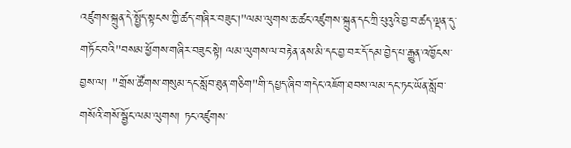འཛུགས་སྐྲུན་དེ་སྤྱོད་སྟངས་ཀྱི་ཚད་གཞིར་བཟུང་།"ལམ་ལུགས་ཆ་ཚང་འཛུགས་སྐྲུན་དང་ཀྲི་པུའུའི་བྱ་བ་ཚད་ལྡན་དུ་གཏོང་བའི"བསམ་ཕྱོགས་གཞིར་བཟུང་སྟེ། ལམ་ལུགས་ལ་བརྟེན་ནས་མི་དང་བྱ་བར་དོ་དམ་བྱེད་པ་རྒྱུན་འཁྱོངས་བྱས་ལ། "གྲོས་ཚོགས་གསུམ་དང་སློབ་ཐུན་གཅིག"གི་དཔྱད་ཞིབ་གདེང་འཇོག་ཐབས་ལམ་དང་ཏང་ཡོན་སློབ་གསོའི་གསོ་སྦྱོང་ལམ་ལུགས། ཏང་འཛུགས་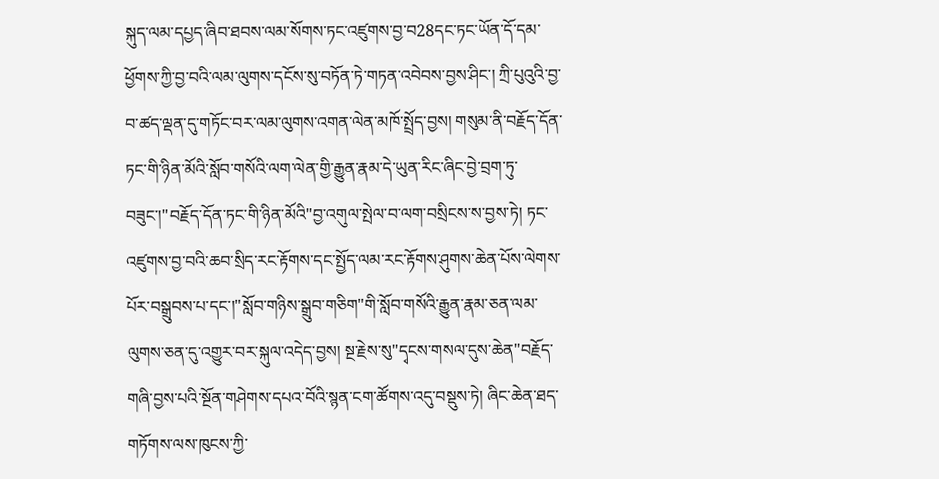སྐུད་ལམ་དཔྱད་ཞིབ་ཐབས་ལམ་སོགས་ཏང་འཛུགས་བྱ་བ28དང་ཏང་ཡོན་དོ་དམ་ཕྱོགས་ཀྱི་བྱ་བའི་ལམ་ལུགས་དངོས་སུ་བཏོན་ཏེ་གཏན་འབེབས་བྱས་ཤིང་། ཀྲི་པུའུའི་བྱ་བ་ཚད་ལྡན་དུ་གཏོང་བར་ལམ་ལུགས་འགན་ལེན་མཁོ་སྤྲོད་བྱས། གསུམ་ནི་བརྗོད་དོན་ཏང་གི་ཉིན་མོའི་སློབ་གསོའི་ལག་ལེན་གྱི་རྒྱུན་རྣམ་དེ་ཡུན་རིང་ཞིང་བྱེ་བྲག་ཏུ་བཟུང་།"བརྗོད་དོན་ཏང་གི་ཉིན་མོའི"བྱ་འགུལ་སྤེལ་བ་ལག་བསྲིངས་ས་བྱས་ཏེ། ཏང་འཛུགས་བྱ་བའི་ཆབ་སྲིད་རང་རྟོགས་དང་སྤྱོད་ལམ་རང་རྟོགས་ཤུགས་ཆེན་པོས་ལེགས་པོར་བསྒྲུབས་པ་དང་།"སློབ་གཉིས་སྒྲུབ་གཅིག"གི་སློབ་གསོའི་རྒྱུན་རྣམ་ཅན་ལམ་ལུགས་ཅན་དུ་འགྱུར་བར་སྐུལ་འདེད་བྱས། སྔ་རྗེས་སུ"དྭངས་གསལ་དུས་ཆེན"བརྗོད་གཞི་བྱས་པའི་སྔོན་གཤེགས་དཔའ་བོའི་སྙན་ངག་ཚོགས་འདུ་བསྡུས་ཏེ། ཞིང་ཆེན་ཐད་གཏོགས་ལས་ཁུངས་ཀྱི་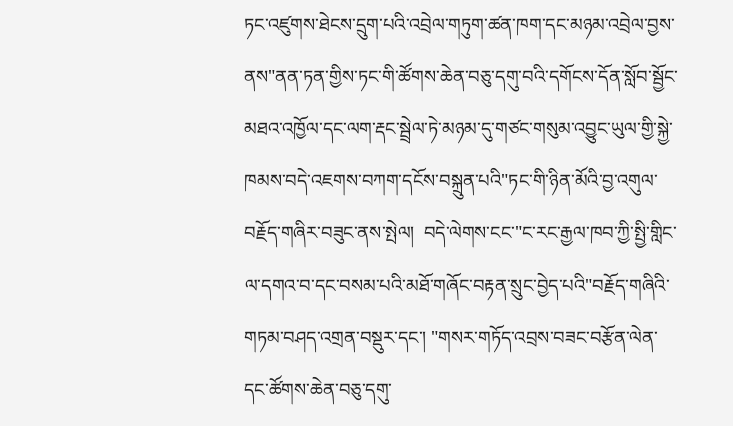ཏང་འཛུགས་ཐེངས་དྲུག་པའི་འབྲེལ་གཏུག་ཚན་ཁག་དང་མཉམ་འབྲེལ་བྱས་ནས"ནན་ཏན་གྱིས་ཏང་གི་ཚོགས་ཆེན་བཅུ་དགུ་བའི་དགོངས་དོན་སློབ་སྦྱོང་མཐའ་འཁྱོལ་དང་ལག་རྡང་སྦྲེལ་ཏེ་མཉམ་དུ་གཙང་གསུམ་འབྱུང་ཡུལ་གྱི་སྐྱེ་ཁམས་བདེ་འཇགས་བཀག་དངོས་བསྐྲུན་པའི"ཏང་གི་ཉིན་མོའི་བྱ་འགུལ་བརྗོད་གཞིར་བཟུང་ནས་སྤེལ།  བདེ་ལེགས་ངང་"ང་རང་རྒྱལ་ཁབ་ཀྱི་སྤྱི་གླིང་ལ་དགའ་བ་དང་བསམ་པའི་མཐོ་གཞོང་བརྟན་སྲུང་བྱེད་པའི"བརྗོད་གཞིའི་གཏམ་བཤད་འགྲན་བསྡུར་དང་། "གསར་གཏོད་འབྲས་བཟང་བརྩོན་ལེན་དང་ཚོགས་ཆེན་བཅུ་དགུ་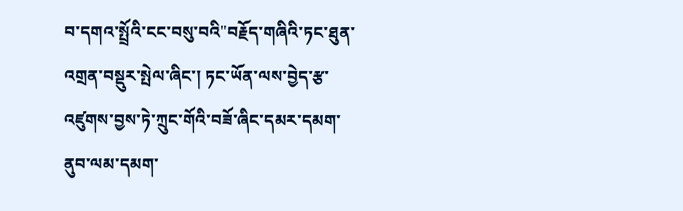བ་དགའ་སྤྲོའི་ངང་བསུ་བའི"བརྗོད་གཞིའི་ཏང་ཐུན་འགྲན་བསྡུར་སྤེལ་ཞིང་། ཏང་ཡོན་ལས་བྱེད་རྩ་འཛུགས་བྱས་ཏེ་ཀྲུང་གོའི་བཟོ་ཞིང་དམར་དམག་ནུབ་ལམ་དམག་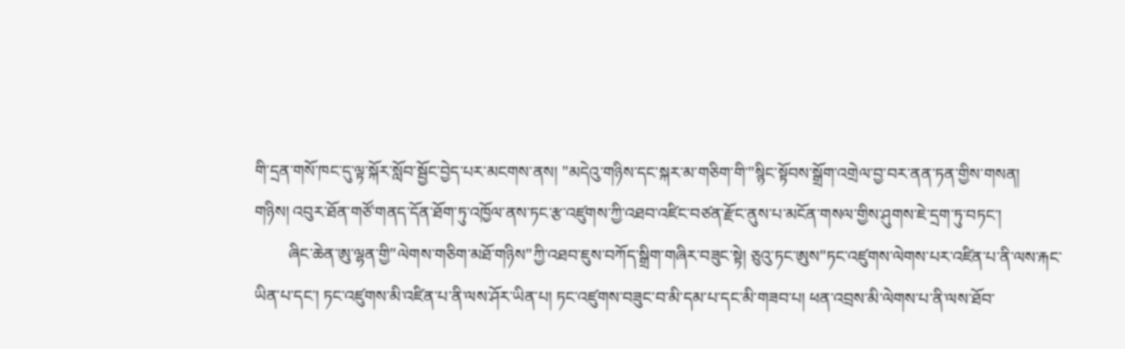གི་དྲན་གསོ་ཁང་དུ་ལྟ་སྐོར་སློབ་སྦྱོང་བྱེད་པར་མངགས་ནས། "མདེའུ་གཉིས་དང་སྐར་མ་གཅིག་གི་"སྙིང་སྟོབས་སྒྲོག་འགྲེལ་བྱ་བར་ནན་ཏན་གྱིས་གསན།
གཉིས། འབུར་ཐོན་གཙོ་གནད་དོན་ཐོག་ཏུ་འཁྱོལ་ནས་ཏང་རྩ་འཛུགས་ཀྱི་འཐབ་འཛིང་བཙན་རྫོང་ནུས་པ་མངོན་གསལ་གྱིས་ཤུགས་ཇེ་དྲག་ཏུ་བཏང་།
        ཞིང་ཆེན་ཨུ་ལྷན་གྱི"ལེགས་གཅིག་མཐོ་གཉིས"ཀྱི་འཐབ་ཇུས་བཀོད་སྒྲིག་གཞིར་བཟུང་སྟེ། ཅུའུ་ཏང་ཨུས"ཏང་འཛུགས་ལེགས་པར་འཛིན་པ་ནི་ལས་རྐང་ཡིན་པ་དང་། ཏང་འཛུགས་མི་འཛིན་པ་ནི་ལས་ཤོར་ཡིན་པ། ཏང་འཛུགས་བཟུང་བ་མི་དམ་པ་དང་མི་གཟབ་པ། ཕན་འབྲས་མི་ལེགས་པ་ནི་ལས་ཐོབ་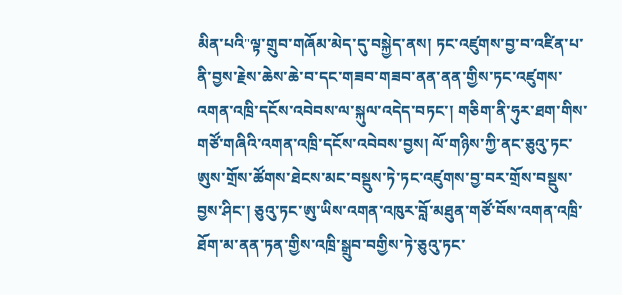མིན་པའི"ལྟ་གྲུབ་གཞོམ་མེད་དུ་བསྐྱེད་ནས། ཏང་འཛུགས་བྱ་བ་འཛིན་པ་ནི་བྱས་རྗེས་ཆེས་ཆེ་བ་དང་གཟབ་གཟབ་ནན་ནན་གྱིས་ཏང་འཛུགས་འགན་འཁྲི་དངོས་འབེབས་ལ་སྐུལ་འདེད་བཏང་། གཅིག་ནི་ཧུར་ཐག་གིས་གཙོ་གཞིའི་འགན་འཁྲི་དངོས་འབེབས་བྱས། ལོ་གཉིས་ཀྱི་ནང་ཅུའུ་ཏང་ཨུས་གྲོས་ཚོགས་ཐེངས་མང་བསྡུས་ཏེ་ཏང་འཛུགས་བྱ་བར་གྲོས་བསྡུས་བྱས་ཤིང་། ཅུའུ་ཏང་ཨུ་ཡིས་འགན་འཁུར་བློ་མཐུན་གཙོ་བོས་འགན་འཁྲི་ཐོག་མ་ནན་ཏན་གྱིས་འཁྲི་སྒྲུབ་བགྱིས་ཏེ་ཅུའུ་ཏང་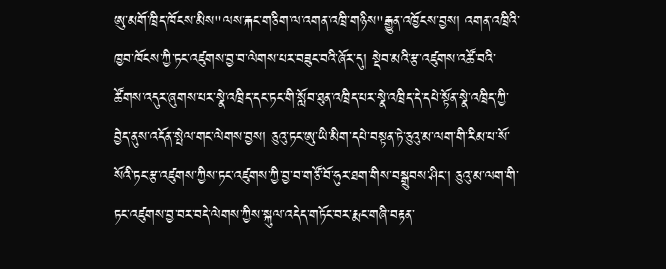ཨུ་མགོ་ཁྲིད་ཁོངས་མིས"ལས་རྐང་གཅིག་ལ་འགན་འཁྲི་གཉིས"རྒྱུན་འཁྱོངས་བྱས། འགན་འཁྲིའི་ཁྱབ་ཁོངས་ཀྱི་ཏང་འཛུགས་བྱ་བ་ལེགས་པར་བཟུང་བའི་ཞོར་དུ། སྡེབ་མའི་རྩ་འཛུགས་འཚོ་བའི་ཚོགས་འདུར་ཞུགས་པར་སྣེ་འཁྲིད་དང་ཏང་གི་སློབ་ཐུན་འཁྲིད་པར་སྣེ་འཁྲིད་དེ་དཔེ་སྟོན་སྣེ་འཁྲིད་ཀྱི་བྱེད་ནུས་འདོན་སྤེལ་གང་ལེགས་བྱས། ཅུའུ་ཏང་ཨུ་ཡི་མིག་དཔེ་བསྟན་ཏེ་ཅུའུ་མ་ལག་གི་རིམ་པ་སོ་སོའི་ཏང་རྩ་འཛུགས་ཀྱིས་ཏང་འཛུགས་ཀྱི་བྱ་བ་གཙོ་བོ་ཧུར་ཐག་གིས་བསྒྲུབས་ཤིང་། ཅུའུ་མ་ལག་གི་ཏང་འཛུགས་བྱ་བར་བདེ་ལེགས་ཀྱིས་སྐུལ་འདེད་གཏོང་བར་རྨང་གཞི་བརྟན་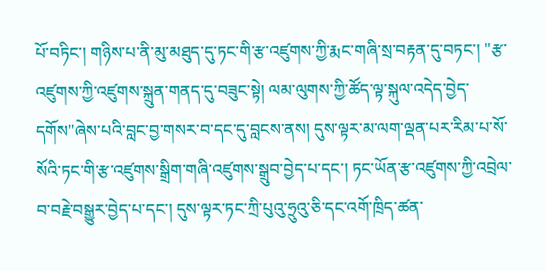པོ་བཏིང་། གཉིས་པ་ནི་མུ་མཐུད་དུ་ཏང་གི་རྩ་འཛུགས་ཀྱི་རྨང་གཞི་སྲ་བརྟན་དུ་བཏང་། "རྩ་འཛུགས་ཀྱི་འཛུགས་སྐྲུན་གནད་དུ་བཟུང་སྟེ། ལམ་ལུགས་ཀྱི་ཚོད་ལྟ་སྐུལ་འདེད་བྱེད་དགོས"ཞེས་པའི་བླང་བྱ་གསར་བ་དང་དུ་བླངས་ནས། དུས་ལྟར་མ་ལག་ལྡན་པར་རིམ་པ་སོ་སོའི་ཏང་གི་རྩ་འཛུགས་སྒྲིག་གཞི་འཛུགས་སྒྲུབ་བྱེད་པ་དང་། ཏང་ཡོན་རྩ་འཛུགས་ཀྱི་འབྲེལ་བ་བརྗེ་བསྒྱུར་བྱེད་པ་དང་། དུས་ལྟར་ཏང་ཀྲི་པུའུ་ཧྲུའུ་ཅི་དང་འགོ་ཁྲིད་ཚན་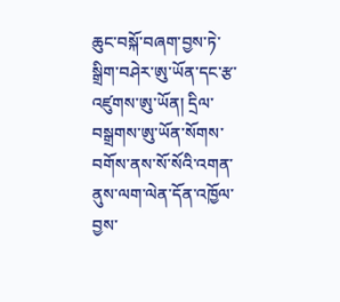ཆུང་བསྐོ་བཞག་བྱས་ཏེ་སྒྲིག་བཤེར་ཨུ་ཡོན་དང་རྩ་འཛུགས་ཨུ་ཡོན། དྲིལ་བསྒྲགས་ཨུ་ཡོན་སོགས་བགོས་ནས་སོ་སོའི་འགན་ནུས་ལག་ལེན་དོན་འཁྱོལ་བྱས་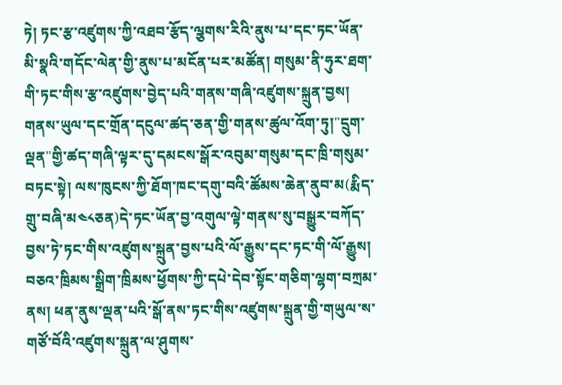ཏེ། ཏང་རྩ་འཛུགས་ཀྱི་འཐབ་རྩོད་ལྕགས་རིའི་ནུས་པ་དང་ཏང་ཡོན་མི་སྣའི་གདོང་ལེན་གྱི་ནུས་པ་མངོན་པར་མཚོན། གསུམ་ནི་ཧུར་ཐག་གི་ཏང་གིས་རྩ་འཛུགས་བྱེད་པའི་གནས་གཞི་འཛུགས་སྐྲུན་བྱས། གནས་ཡུལ་དང་གྲོན་དངུལ་ཚད་ཅན་གྱི་གནས་ཚུལ་འོག་ཏུ།"དྲུག་ལྡན"གྱི་ཚད་གཞི་ལྟར་དུ་དམངས་སྒོར་འབུམ་གསུམ་དང་ཁྲི་གསུམ་བཏང་སྟེ། ལས་ཁུངས་ཀྱི་ཐོག་ཁང་དགུ་བའི་ཚོམས་ཆེན་ནུབ་མ(རྨིད་གྲུ་བཞི་མ༤༨ཅན)དེ་ཏང་ཡོན་བྱ་འགུལ་ལྟེ་གནས་སུ་བསྒྱུར་བཀོད་བྱས་ཏེ་ཏང་གིས་འཛུགས་སྐྲུན་བྱས་པའི་ལོ་རྒྱུས་དང་ཏང་གི་ལོ་རྒྱུས། བཅའ་ཁྲིམས་སྒྲིག་ཁྲིམས་ཕྱོགས་ཀྱི་དཔེ་དེབ་སྟོང་གཅིག་ལྷག་བཀྲམ་ནས། ཕན་ནུས་ལྡན་པའི་སྒོ་ནས་ཏང་གིས་འཛུགས་སྐྲུན་གྱི་གཡུལ་ས་གཙོ་བོའི་འཛུགས་སྐྲུན་ལ་ཤུགས་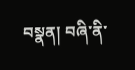བསྣན། བཞི་ནི་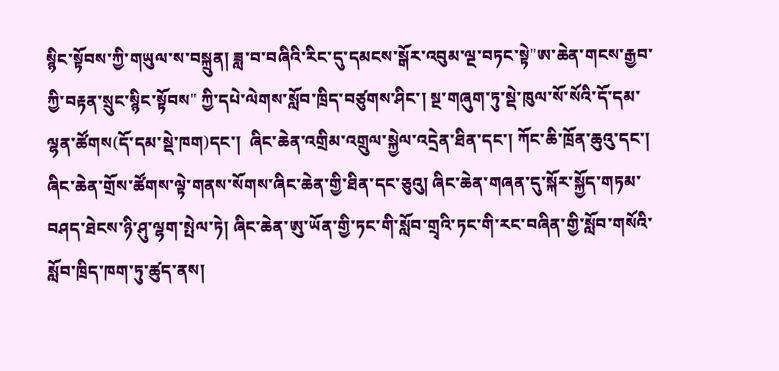སྙིང་སྟོབས་ཀྱི་གཡུལ་ས་བསྐྲུན། ཟླ་བ་བཞིའི་རིང་དུ་དམངས་སྒོར་འབུམ་ལྔ་བཏང་སྟེ"ཨ་ཆེན་གངས་རྒྱབ་ཀྱི་བརྟན་སྲུང་སྙིང་སྟོབས" ཀྱི་དཔེ་ལེགས་སློབ་ཁྲིད་བཙུགས་ཤིང་། སྔ་གཞུག་ཏུ་སྡེ་ཁུལ་སོ་སོའི་དོ་དམ་ལྷན་ཚོགས(དོ་དམ་སྡེ་ཁག)དང་།  ཞིང་ཆེན་འགྲིམ་འགྲུལ་སྐྱེལ་འདྲེན་ཐིན་དང་། ཀོང་ཆི་ཁྲོན་ཆུའུ་དང་། ཞིང་ཆེན་གྲོས་ཚོགས་ལྟེ་གནས་སོགས་ཞིང་ཆེན་གྱི་ཐིན་དང་ཅུའུ། ཞིང་ཆེན་གཞན་དུ་སྐོར་སྐྱོད་གཏམ་བཤད་ཐེངས་ཉི་ཤུ་ལྷག་སྤེལ་ཏེ། ཞིང་ཆེན་ཨུ་ཡོན་གྱི་ཏང་གི་སློབ་གྲྭའི་ཏང་གི་རང་བཞིན་གྱི་སློབ་གསོའི་སློབ་ཁྲིད་ཁག་ཏུ་ཚུད་ནས།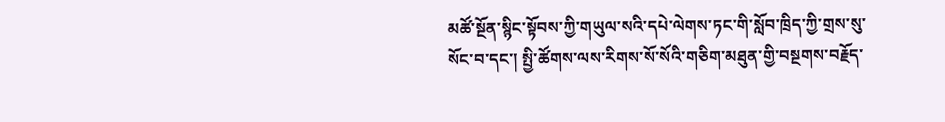མཚོ་སྔོན་སྙིང་སྟོབས་ཀྱི་གཡུལ་སའི་དཔེ་ལེགས་ཏང་གི་སློབ་ཁྲིད་ཀྱི་གྲས་སུ་སོང་བ་དང་། སྤྱི་ཚོགས་ལས་རིགས་སོ་སོའི་གཅིག་མཐུན་གྱི་བསྔགས་བརྗོད་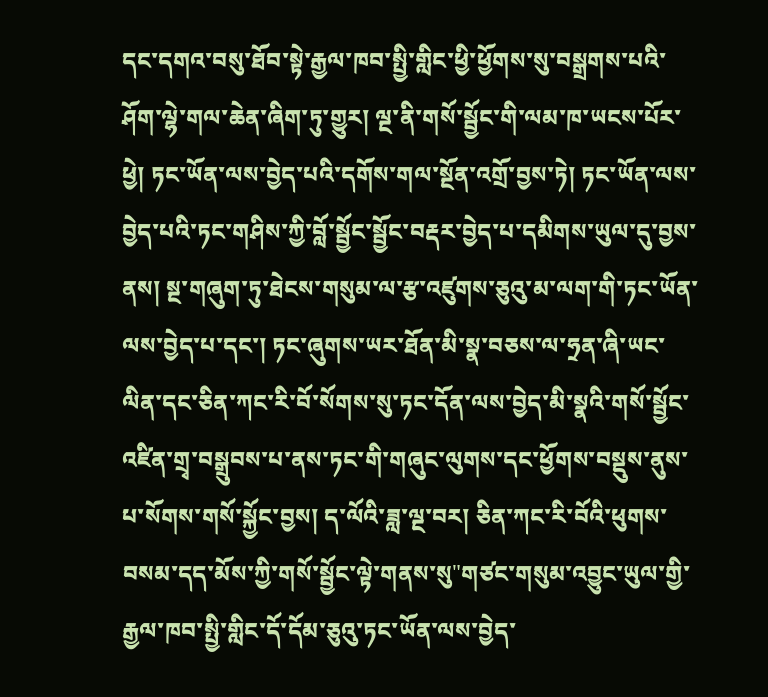དང་དགའ་བསུ་ཐོབ་སྟེ་རྒྱལ་ཁབ་སྤྱི་གླིང་ཕྱི་ཕྱོགས་སུ་བསྒྲགས་པའི་ཤོག་ལྷེ་གལ་ཆེན་ཞིག་ཏུ་གྱུར། ལྔ་ནི་གསོ་སྦྱོང་གི་ལམ་ཁ་ཡངས་པོར་ཕྱེ། ཏང་ཡོན་ལས་བྱེད་པའི་དགོས་གལ་སྔོན་འགྲོ་བྱས་ཏེ། ཏང་ཡོན་ལས་བྱེད་པའི་ཏང་གཤིས་ཀྱི་བློ་སྦྱོང་སྦྱོང་བརྡར་བྱེད་པ་དམིགས་ཡུལ་དུ་བྱས་ནས། སྔ་གཞུག་ཏུ་ཐེངས་གསུམ་ལ་རྩ་འཛུགས་ཅུའུ་མ་ལག་གི་ཏང་ཡོན་ལས་བྱེད་པ་དང་། ཏང་ཞུགས་ཡར་ཐོན་མི་སྣ་བཅས་ལ་ཧྲན་ཞི་ཡང་ལིན་དང་ཅིན་ཀང་རི་བོ་སོགས་སུ་ཏང་དོན་ལས་བྱེད་མི་སྣའི་གསོ་སྦྱོང་འཛིན་གྲྭ་བསྒྲུབས་པ་ནས་ཏང་གི་གཞུང་ལུགས་དང་ཕྱོགས་བསྡུས་ནུས་པ་སོགས་གསོ་སྐྱོང་བྱས། ད་ལོའི་ཟླ་ལྔ་བར། ཅིན་ཀང་རི་བོའི་ཕུགས་བསམ་དད་མོས་ཀྱི་གསོ་སྦྱོང་ལྟེ་གནས་སུ"གཙང་གསུམ་འབྱུང་ཡུལ་གྱི་རྒྱལ་ཁབ་སྤྱི་གླིང་དོ་དོམ་ཅུའུ་ཏང་ཡོན་ལས་བྱེད་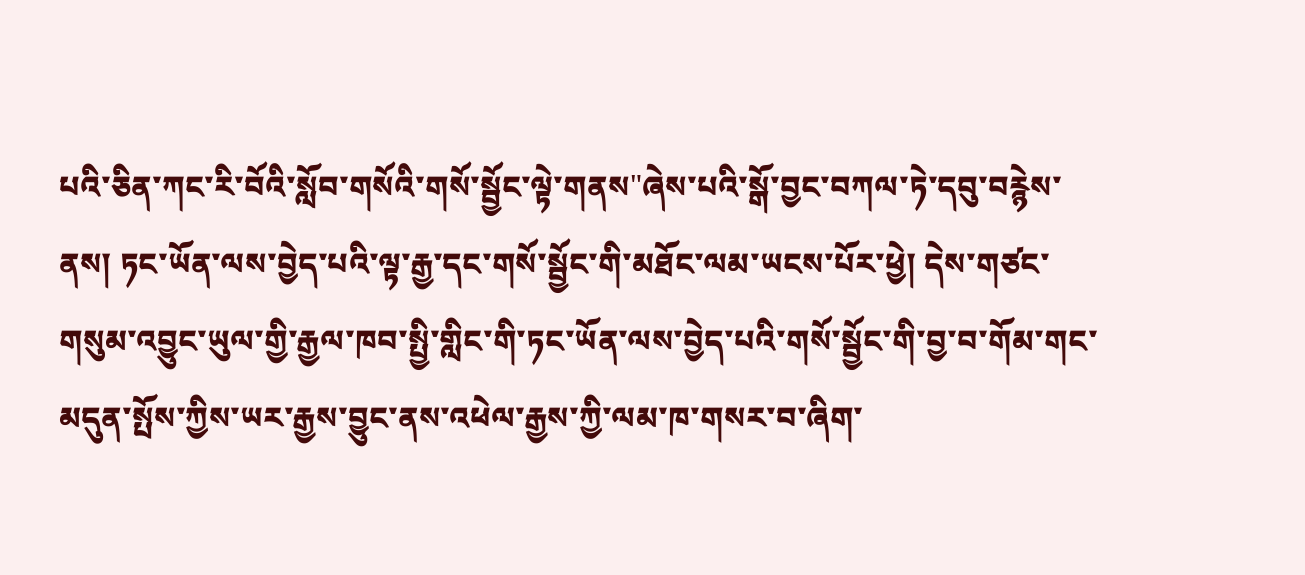པའི་ཅིན་ཀང་རི་བོའི་སློབ་གསོའི་གསོ་སྦྱོང་ལྟེ་གནས"ཞེས་པའི་སྒོ་བྱང་བཀལ་ཏེ་དབུ་བརྙེས་ནས། ཏང་ཡོན་ལས་བྱེད་པའི་ལྟ་རྒྱ་དང་གསོ་སྦྱོང་གི་མཐོང་ལམ་ཡངས་པོར་ཕྱེ། དེས་གཙང་གསུམ་འབྱུང་ཡུལ་གྱི་རྒྱལ་ཁབ་སྤྱི་གླིང་གི་ཏང་ཡོན་ལས་བྱེད་པའི་གསོ་སྦྱོང་གི་བྱ་བ་གོམ་གང་མདུན་སྤོས་ཀྱིས་ཡར་རྒྱས་བྱུང་ནས་འཕེལ་རྒྱས་ཀྱི་ལམ་ཁ་གསར་བ་ཞིག་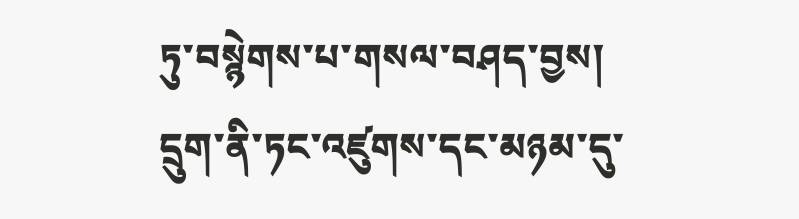ཏུ་བསྙེགས་པ་གསལ་བཤད་བྱས། དྲུག་ནི་ཏང་འཛུགས་དང་མཉམ་དུ་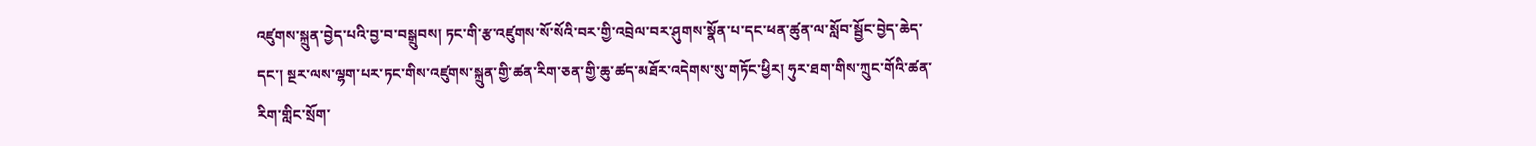འཛུགས་སྐྲུན་བྱེད་པའི་བྱ་བ་བསྒྲུབས། ཏང་གི་རྩ་འཛུགས་སོ་སོའི་བར་གྱི་འབྲེལ་བར་ཤུགས་སྣོན་པ་དང་ཕན་ཚུན་ལ་སློབ་སྦྱོང་བྱེད་ཆེད་དང་། སྔར་ལས་ལྷག་པར་ཏང་གིས་འཛུགས་སྐྲུན་གྱི་ཚན་རིག་ཅན་གྱི་ཆུ་ཚད་མཐོར་འདེགས་སུ་གཏོང་ཕྱིར། ཧུར་ཐག་གིས་ཀྲུང་གོའི་ཚན་རིག་གླིང་སྲོག་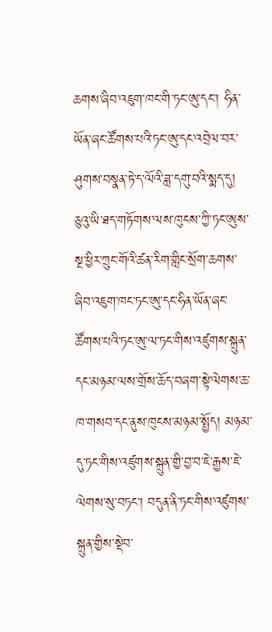ཆགས་ཞིབ་འཇུག་ཁང་གི་ཏང་ཨུ་དང་། ཧིན་ཡོན་ཞང་ཚོགས་པའི་ཏང་ཨུ་དང་འབྲེལ་བར་ཤུགས་བསྣན་ཏེ་ད་ལོའི་ཟླ་དགུ་བའི་སྨད་དུ། ཅུའུ་ཡི་ཐད་གཏོགས་ལས་ཁུངས་ཀྱི་ཏང་ཨུས་སྔ་ཕྱིར་ཀྲུང་གོའི་ཚན་རིག་གླིང་སྲོག་ཆགས་ཞིབ་འཇུག་ཁང་ཏང་ཨུ་དང་ཧིན་ཡོན་ཞང་ཚོགས་པའི་ཏང་ཨུ་ལ་ཏང་གིས་འཛུགས་སྐྲུན་དང་མཉམ་ལས་གྲོས་ཆོད་བཞག་སྟེ་ལེགས་ཆ་ཁ་གསབ་དང་ནུས་ཁུངས་མཉམ་སྤྱོད། མཉམ་དུ་ཏང་གིས་འཛུགས་སྐྲུན་གྱི་བྱ་བ་ཇེ་རྒྱས་ཇེ་ལེགས་སུ་བཏང་། བདུན་ནི་ཏང་གིས་འཛུགས་སྐྲུན་གྱིས་སྡེབ་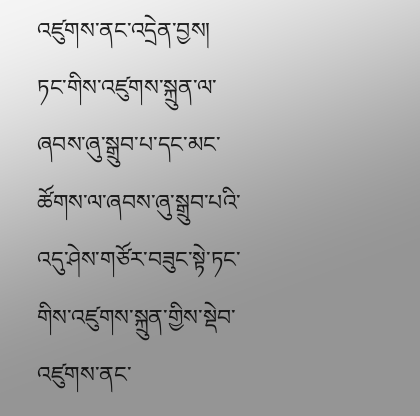འཛུགས་ནང་འདྲེན་བྱས། ཏང་གིས་འཛུགས་སྐྲུན་ལ་ཞབས་ཞུ་སྒྲུབ་པ་དང་མང་ཚོགས་ལ་ཞབས་ཞུ་སྒྲུབ་པའི་འདུ་ཤེས་གཙོར་བཟུང་སྟེ་ཏང་གིས་འཛུགས་སྐྲུན་གྱིས་སྡེབ་འཛུགས་ནང་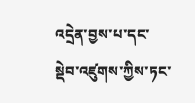འདྲེན་བྱས་པ་དང་སྡེབ་འཛུགས་ཀྱིས་ཏང་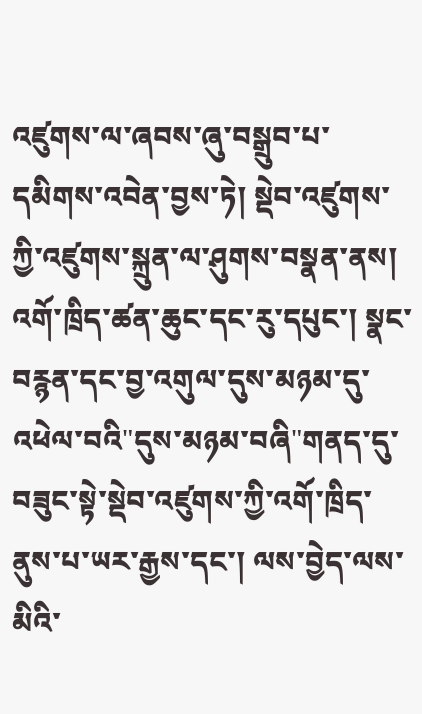འཛུགས་ལ་ཞབས་ཞུ་བསྒྲུབ་པ་དམིགས་འབེན་བྱས་ཏེ། སྡེབ་འཛུགས་ཀྱི་འཛུགས་སྐྲུན་ལ་ཤུགས་བསྣན་ནས། འགོ་ཁྲིད་ཚན་ཆུང་དང་རུ་དཔུང་། སྣང་བརྙན་དང་བྱ་འགུལ་དུས་མཉམ་དུ་འཕེལ་བའི"དུས་མཉམ་བཞི"གནད་དུ་བཟུང་སྟེ་སྡེབ་འཛུགས་ཀྱི་འགོ་ཁྲིད་ནུས་པ་ཡར་རྒྱས་དང་། ལས་བྱེད་ལས་མིའི་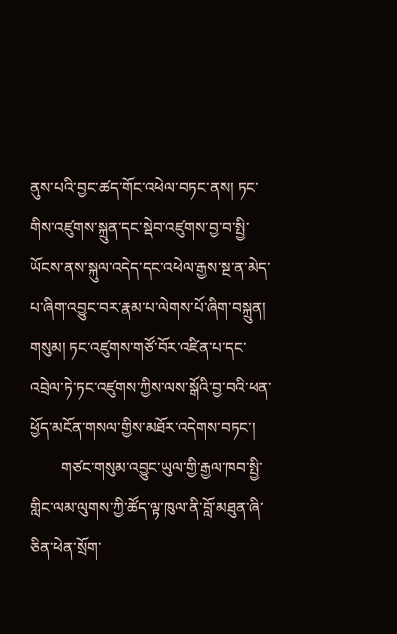ནུས་པའི་བྱང་ཚད་གོང་འཕེལ་བཏང་ནས། ཏང་གིས་འཛུགས་སྐྲུན་དང་སྡེབ་འཛུགས་བྱ་བ་སྤྱི་ཡོངས་ནས་སྐུལ་འདེད་དང་འཕེལ་རྒྱས་སྔ་ན་མེད་པ་ཞིག་འབྱུང་བར་རྣམ་པ་ལེགས་པོ་ཞིག་བསྐྲུན།
གསུམ། ཏང་འཛུགས་གཙོ་བོར་འཛིན་པ་དང་འབྲེལ་ཏེ་ཏང་འཛུགས་ཀྱིས་ལས་སྒོའི་བྱ་བའི་ཕན་ཕྱོད་མངོན་གསལ་གྱིས་མཐོར་འདེགས་བཏང་།
        གཙང་གསུམ་འབྱུང་ཡུལ་གྱི་རྒྱལ་ཁབ་སྤྱི་གླིང་ལམ་ལུགས་ཀྱི་ཚོད་ལྟ་ཁུལ་ནི་བློ་མཐུན་ཞི་ཅིན་ཕེན་སྲོག་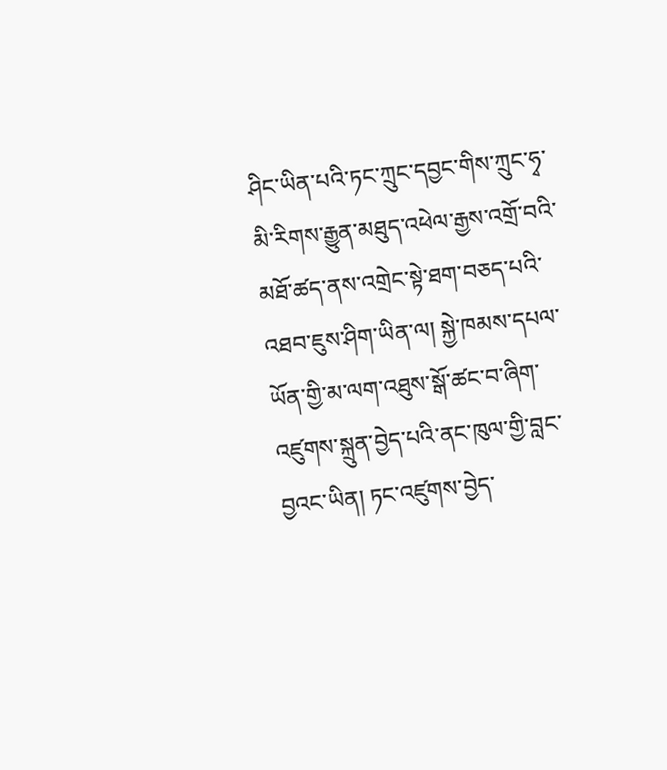ཤིང་ཡིན་པའི་ཏང་ཀྲུང་དབྱང་གིས་ཀྲུང་ཧྭ་མི་རིགས་རྒྱུན་མཐུད་འཕེལ་རྒྱས་འགྲོ་བའི་མཐོ་ཚད་ནས་འགྲེང་སྟེ་ཐག་བཅད་པའི་འཐབ་ཇུས་ཤིག་ཡིན་ལ། སྐྱེ་ཁམས་དཔལ་ཡོན་གྱི་མ་ལག་འཐུས་སྒོ་ཚང་བ་ཞིག་འཛུགས་སྐྲུན་བྱེད་པའི་ནང་ཁུལ་གྱི་བླང་བྱའང་ཡིན། ཏང་འཛུགས་བྱེད་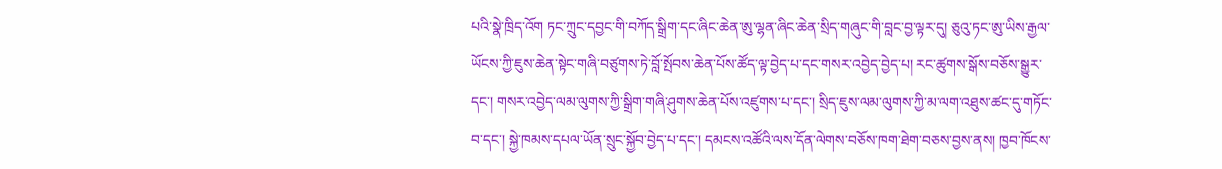པའི་སྣེ་ཁྲིད་འོག ཏང་ཀྲུང་དབྱང་གི་བཀོད་སྒྲིག་དང་ཞིང་ཆེན་ཨུ་ལྷན་ཞིང་ཆེན་སྲིད་གཞུང་གི་བླང་བྱ་ལྟར་དུ། ཅུའུ་ཏང་ཨུ་ཡིས་རྒྱལ་ཡོངས་ཀྱི་ཇུས་ཆེན་སྟེང་གཞི་བཙུགས་ཏེ་བློ་སྤོབས་ཆེན་པོས་ཚོད་ལྟ་བྱེད་པ་དང་གསར་འབྱེད་བྱེད་པ། རང་ཚུགས་སྒོས་བཅོས་སྒྱུར་དང་། གསར་འབྱེད་ལམ་ལུགས་ཀྱི་སྒྲིག་གཞི་ཤུགས་ཆེན་པོས་འཛུགས་པ་དང་། སྲིད་ཇུས་ལམ་ལུགས་ཀྱི་མ་ལག་འཐུས་ཚང་དུ་གཏོང་བ་དང་། སྐྱེ་ཁམས་དཔལ་ཡོན་སྲུང་སྐྱོབ་བྱེད་པ་དང་། དམངས་འཚོའི་ལས་དོན་ལེགས་བཅོས་ཁག་ཐེག་བཅས་བྱས་ནས། ཁྱབ་ཁོངས་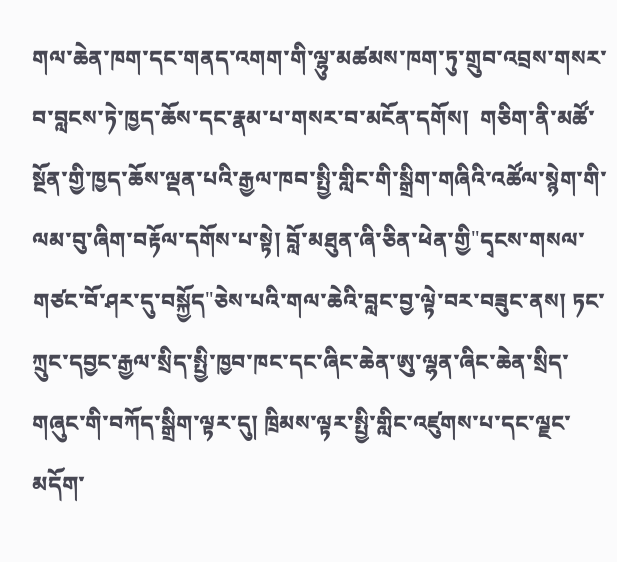གལ་ཆེན་ཁག་དང་གནད་འགག་གི་ལྷུ་མཚམས་ཁག་ཏུ་གྲུབ་འབྲས་གསར་བ་བླངས་ཏེ་ཁྱད་ཆོས་དང་རྣམ་པ་གསར་བ་མངོན་དགོས།  གཅིག་ནི་མཚོ་སྔོན་གྱི་ཁྱད་ཆོས་ལྡན་པའི་རྒྱལ་ཁབ་སྤྱི་གླིང་གི་སྒྲིག་གཞིའི་འཚོལ་སྙེག་གི་ལམ་བུ་ཞིག་བརྟོལ་དགོས་པ་སྟེ། བློ་མཐུན་ཞི་ཅིན་ཕེན་གྱི"དྭངས་གསལ་གཙང་བོ་ཤར་དུ་བསྐྱོད"ཅེས་པའི་གལ་ཆེའི་བླང་བྱ་ལྟེ་བར་བཟུང་ནས། ཏང་ཀྲུང་དབྱང་རྒྱལ་སྲིད་སྤྱི་ཁྱབ་ཁང་དང་ཞིང་ཆེན་ཨུ་ལྷན་ཞིང་ཆེན་སྲིད་གཞུང་གི་བཀོད་སྒྲིག་ལྟར་དུ། ཁྲིམས་ལྟར་སྤྱི་གླིང་འཛུགས་པ་དང་ལྗང་མདོག་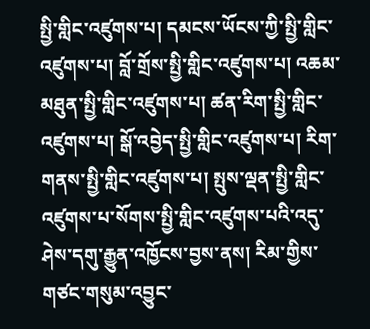སྤྱི་གླིང་འཛུགས་པ། དམངས་ཡོངས་ཀྱི་སྤྱི་གླིང་འཛུགས་པ། བློ་གྲོས་སྤྱི་གླིང་འཛུགས་པ། འཆམ་མཐུན་སྤྱི་གླིང་འཛུགས་པ། ཚན་རིག་སྤྱི་གླིང་འཛུགས་པ། སྒོ་འབྱེད་སྤྱི་གླིང་འཛུགས་པ། རིག་གནས་སྤྱི་གླིང་འཛུགས་པ། སྤུས་ལྡན་སྤྱི་གླིང་འཛུགས་པ་སོགས་སྤྱི་གླིང་འཛུགས་པའི་འདུ་ཤེས་དགུ་རྒྱུན་འཁྱོངས་བྱས་ནས། རིམ་གྱིས་གཙང་གསུམ་འབྱུང་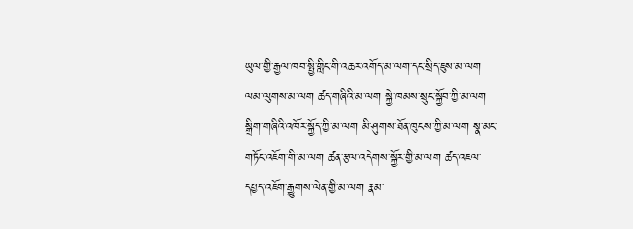ཡུལ་གྱི་རྒྱལ་ཁབ་སྤྱི་གླིང་གི་འཆར་འགོད་མ་ལག་དང་སྲིད་ཇུས་མ་ལག ལམ་ལུགས་མ་ལག ཚད་གཞིའི་མ་ལག སྐྱེ་ཁམས་སྲུང་སྐྱོབ་ཀྱི་མ་ལག སྒྲིག་གཞིའི་འཁོར་སྐྱོད་ཀྱི་མ་ལག མི་ཤུགས་ཐོན་ཁུངས་ཀྱི་མ་ལག སྣ་མང་གཏོང་འཇོག་གི་མ་ལག ཚན་རྩལ་འདེགས་སྐྱོར་གྱི་མ་ལག ཚད་འཇལ་དཔྱད་འཇོག་རྒྱུགས་ལེན་གྱི་མ་ལག རྣམ་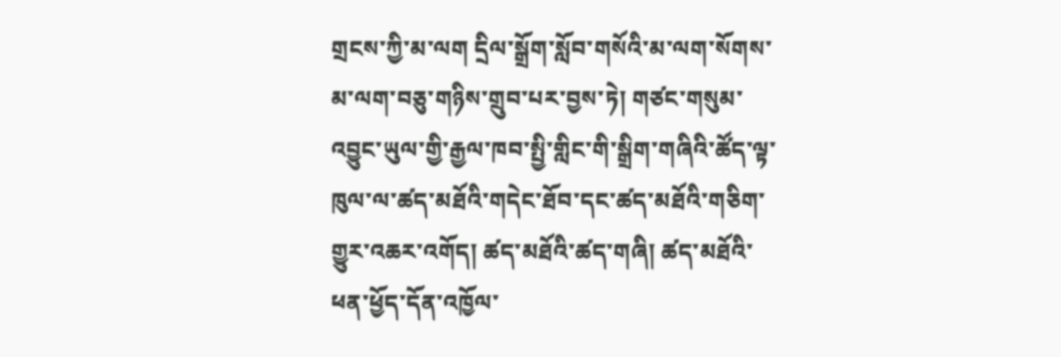གྲངས་ཀྱི་མ་ལག དྲིལ་སྒྲོག་སློབ་གསོའི་མ་ལག་སོགས་མ་ལག་བཅུ་གཉིས་གྲུབ་པར་བྱས་ཏེ། གཙང་གསུམ་འབྱུང་ཡུལ་གྱི་རྒྱལ་ཁབ་སྤྱི་གླིང་གི་སྒྲིག་གཞིའི་ཚོད་ལྟ་ཁུལ་ལ་ཚད་མཐོའི་གདེང་ཐོབ་དང་ཚད་མཐོའི་གཅིག་གྱུར་འཆར་འགོད། ཚད་མཐོའི་ཚད་གཞི། ཚད་མཐོའི་ཕན་ཕྱོད་དོན་འཁྱོལ་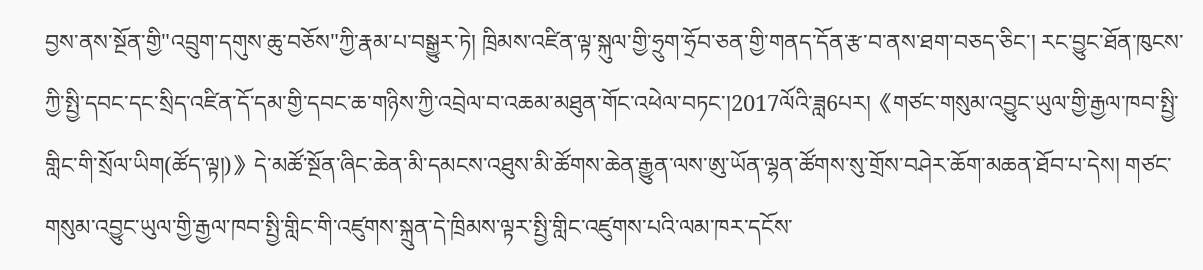བྱས་ནས་སྔོན་གྱི"འབྲུག་དགུས་ཆུ་བཅོས"ཀྱི་རྣམ་པ་བསྒྱུར་ཏེ། ཁྲིམས་འཛིན་ལྟ་སྐུལ་གྱི་ཧྲུག་ཧྲོབ་ཅན་གྱི་གནད་དོན་རྩ་བ་ནས་ཐག་བཅད་ཅིང་། རང་བྱུང་ཐོན་ཁུངས་ཀྱི་སྤྱི་དབང་དང་སྲིད་འཛིན་དོ་དམ་གྱི་དབང་ཆ་གཉིས་ཀྱི་འབྲེལ་བ་འཆམ་མཐུན་གོང་འཕེལ་བཏང་།2017ལོའི་ཟླ6པར།《གཙང་གསུམ་འབྱུང་ཡུལ་གྱི་རྒྱལ་ཁབ་སྤྱི་གླིང་གི་སྲོལ་ཡིག(ཚོད་ལྟ།)》དེ་མཚོ་སྔོན་ཞིང་ཆེན་མི་དམངས་འཐུས་མི་ཚོགས་ཆེན་རྒྱུན་ལས་ཨུ་ཡོན་ལྷན་ཚོགས་སུ་གྲོས་བཤེར་ཆོག་མཆན་ཐོབ་པ་དེས། གཙང་གསུམ་འབྱུང་ཡུལ་གྱི་རྒྱལ་ཁབ་སྤྱི་གླིང་གི་འཛུགས་སྐྲུན་དེ་ཁྲིམས་ལྟར་སྤྱི་གླིང་འཛུགས་པའི་ལམ་ཁར་དངོས་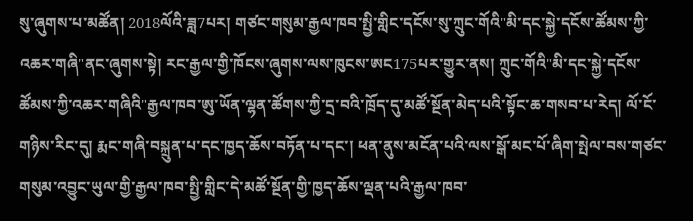སུ་ཞུགས་པ་མཚོན། 2018ལོའི་ཟླ7པར། གཙང་གསུམ་རྒྱལ་ཁབ་སྤྱི་གླིང་དངོས་སུ་ཀྲུང་གོའི"མི་དང་སྐྱེ་དངོས་ཚོམས་ཀྱི་འཆར་གཞི"ནང་ཞུགས་སྟེ། རང་རྒྱལ་གྱི་ཁོངས་ཞུགས་ལས་ཁུངས་ཨང175པར་གྱུར་ནས། ཀྲུང་གོའི"མི་དང་སྐྱེ་དངོས་ཚོམས་ཀྱི་འཆར་གཞིའི"རྒྱལ་ཁབ་ཨུ་ཡོན་ལྷན་ཚོགས་ཀྱི་དྲ་བའི་ཁྲོད་དུ་མཚོ་སྔོན་མེད་པའི་སྟོང་ཆ་གསབ་པ་རེད། ལོ་ངོ་གཉིས་རིང་དུ། རྨང་གཞི་བསྐྲུན་པ་དང་ཁྱད་ཆོས་བཏོན་པ་དང་། ཕན་ནུས་མངོན་པའི་ལས་སྒོ་མང་པོ་ཞིག་སྤེལ་བས་གཙང་གསུམ་འབྱུང་ཡུལ་གྱི་རྒྱལ་ཁབ་སྤྱི་གླིང་དེ་མཚོ་སྔོན་གྱི་ཁྱད་ཆོས་ལྡན་པའི་རྒྱལ་ཁབ་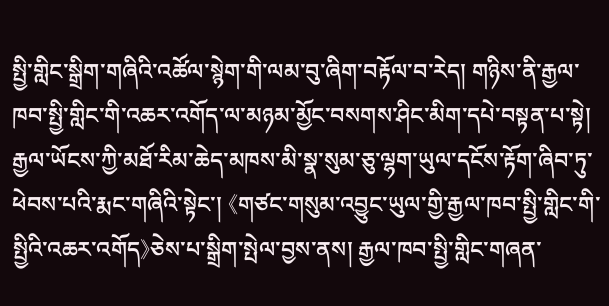སྤྱི་གླིང་སྒྲིག་གཞིའི་འཚོལ་སྙེག་གི་ལམ་བུ་ཞིག་བརྟོལ་བ་རེད། གཉིས་ནི་རྒྱལ་ཁབ་སྤྱི་གླིང་གི་འཆར་འགོད་ལ་མཉམ་མྱོང་བསགས་ཤིང་མིག་དཔེ་བསྟན་པ་སྟེ། རྒྱལ་ཡོངས་ཀྱི་མཐོ་རིམ་ཆེད་མཁས་མི་སྣ་སུམ་ཅུ་ལྷག་ཡུལ་དངོས་རྟོག་ཞིབ་ཏུ་ཕེབས་པའི་རྨང་གཞིའི་སྟེང་། 《གཙང་གསུམ་འབྱུང་ཡུལ་གྱི་རྒྱལ་ཁབ་སྤྱི་གླིང་གི་སྤྱིའི་འཆར་འགོད》ཅེས་པ་སྒྲིག་སྤེལ་བྱས་ནས། རྒྱལ་ཁབ་སྤྱི་གླིང་གཞན་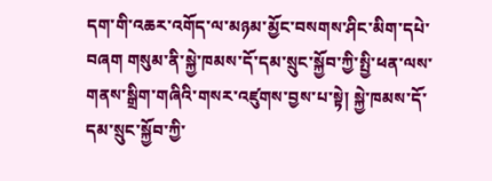དག་གི་འཆར་འགོད་ལ་མཉམ་མྱོང་བསགས་ཤིང་མིག་དཔེ་བཞག གསུམ་ནི་སྐྱེ་ཁམས་དོ་དམ་སྲུང་སྐྱོབ་ཀྱི་སྤྱི་ཕན་ལས་གནས་སྒྲིག་གཞིའི་གསར་འཛུགས་བྱས་པ་སྟེ། སྐྱེ་ཁམས་དོ་དམ་སྲུང་སྐྱོབ་ཀྱི་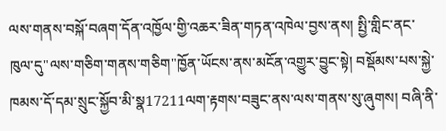ལས་གནས་བསྐོ་བཞག་དོན་འཁྱོལ་གྱི་འཆར་ཟིན་གཏན་འཁེལ་བྱས་ནས། སྤྱི་གླིང་ནང་ཁུལ་དུ"ལས་གཅིག་གནས་གཅིག"ཁྱོན་ཡོངས་ནས་མངོན་འགྱུར་བྱུང་སྟེ། བསྡོམས་པས་སྐྱེ་ཁམས་དོ་དམ་སྲུང་སྐྱོབ་མི་སྣ17211ལག་རྟགས་བཟུང་ནས་ལས་གནས་སུ་ཞུགས། བཞི་ནི་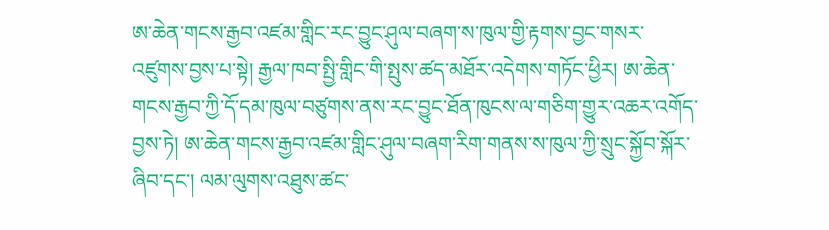ཨ་ཆེན་གངས་རྒྱབ་འཛམ་གླིང་རང་བྱུང་ཤུལ་བཞག་ས་ཁུལ་གྱི་རྟགས་བྱང་གསར་འཛུགས་བྱས་པ་སྟེ། རྒྱལ་ཁབ་སྤྱི་གླིང་གི་སྤུས་ཚད་མཐོར་འདེགས་གཏོང་ཕྱིར། ཨ་ཆེན་གངས་རྒྱབ་ཀྱི་དོ་དམ་ཁུལ་བཙུགས་ནས་རང་བྱུང་ཐོན་ཁུངས་ལ་གཅིག་གྱུར་འཆར་འགོད་བྱས་ཏེ། ཨ་ཆེན་གངས་རྒྱབ་འཛམ་གླིང་ཤུལ་བཞག་རིག་གནས་ས་ཁུལ་ཀྱི་སྲུང་སྐྱོབ་སྐོར་ཞིབ་དང་། ལམ་ལུགས་འཐུས་ཚང་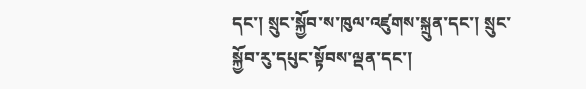དང་། སྲུང་སྐྱོབ་ས་ཁུལ་འཛུགས་སྐྲུན་དང་། སྲུང་སྐྱོབ་རུ་དཔུང་སྟོབས་ལྡན་དང་།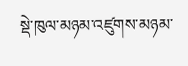སྡེ་ཁུལ་མཉམ་འཛུགས་མཉམ་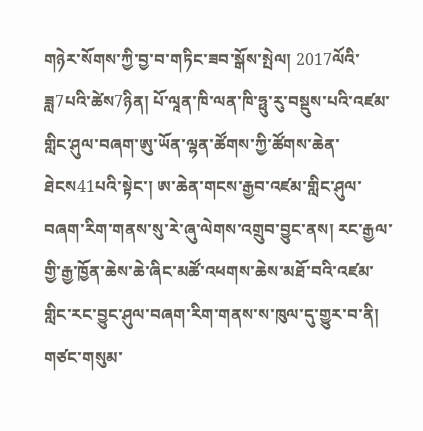གཉེར་སོགས་ཀྱི་བྱ་བ་གཏིང་ཟབ་སྒོས་སྤེལ། 2017ལོའི་ཟླ7པའི་ཚེས7ཉིན། པོ་ལཱན་ཁི་ལན་ཁི་ཧྥུ་རུ་བསྡུས་པའི་འཛམ་གླིང་ཤུལ་བཞག་ཨུ་ཡོན་ལྷན་ཚོགས་ཀྱི་ཚོགས་ཆེན་ཐེངས41པའི་སྟེང་། ཨ་ཆེན་གངས་རྒྱབ་འཛམ་གླིང་ཤུལ་བཞག་རིག་གནས་སུ་རེ་ཞུ་ལེགས་འགྲུབ་བྱུང་ནས། རང་རྒྱལ་གྱི་རྒྱ་ཁྱོན་ཆེས་ཆེ་ཞིང་མཚོ་འཕགས་ཆེས་མཐོ་བའི་འཛམ་གླིང་རང་བྱུང་ཤུལ་བཞག་རིག་གནས་ས་ཁུལ་དུ་གྱུར་བ་ནི། གཙང་གསུམ་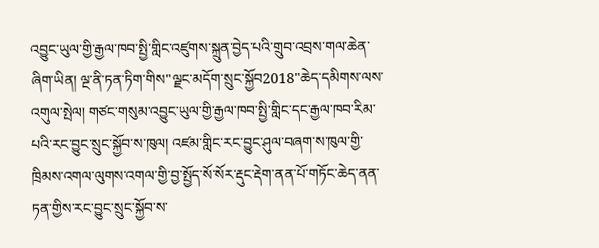འབྱུང་ཡུལ་གྱི་རྒྱལ་ཁབ་སྤྱི་གླིང་འཛུགས་སྐྲུན་བྱེད་པའི་གྲུབ་འབྲས་གལ་ཆེན་ཞིག་ཡིན། ལྔ་ནི་ཏན་ཏིག་གིས"ལྗང་མདོག་སྲུང་སྐྱོབ2018"ཆེད་དམིགས་ལས་འགུལ་སྤེལ། གཙང་གསུམ་འབྱུང་ཡུལ་གྱི་རྒྱལ་ཁབ་སྤྱི་གླིང་དང་རྒྱལ་ཁབ་རིམ་པའི་རང་བྱུང་སྲུང་སྐྱོབ་ས་ཁུལ། འཛམ་གླིང་རང་བྱུང་ཤུལ་བཞག་ས་ཁུལ་གྱི་ཁྲིམས་འགལ་ལུགས་འགལ་གྱི་བྱ་སྤྱོད་སོ་སོར་རྡུང་རྡེག་ནན་པོ་གཏོང་ཆེད་ནན་ཏན་གྱིས་རང་བྱུང་སྲུང་སྐྱོབ་ས་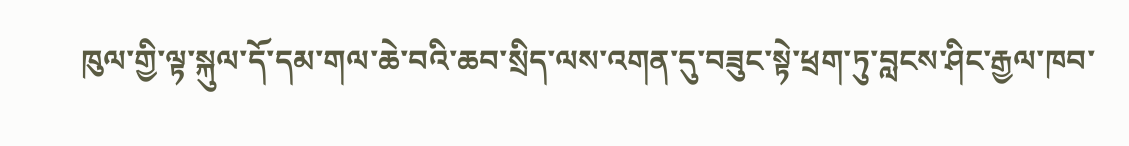ཁུལ་གྱི་ལྟ་སྐུལ་དོ་དམ་གལ་ཆེ་བའི་ཆབ་སྲིད་ལས་འགན་དུ་བཟུང་སྟེ་ཕྲག་ཏུ་བླངས་ཤིང་རྒྱལ་ཁབ་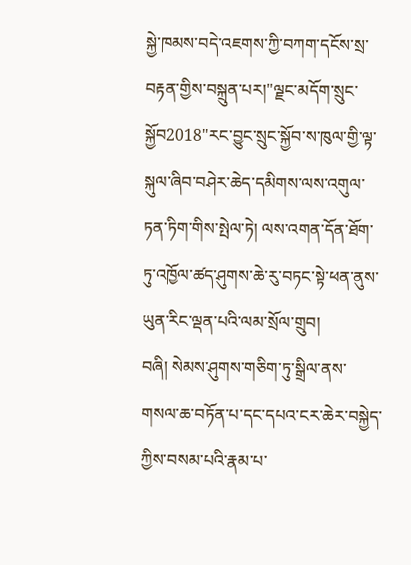སྐྱེ་ཁམས་བདེ་འཇགས་ཀྱི་བཀག་དངོས་སྲ་བརྟན་གྱིས་བསྐྲུན་པར།"ལྗང་མདོག་སྲུང་སྐྱོབ2018"རང་བྱུང་སྲུང་སྐྱོབ་ས་ཁུལ་གྱི་ལྟ་སྐུལ་ཞིབ་བཤེར་ཆེད་དམིགས་ལས་འགུལ་ཏན་ཏིག་གིས་སྤེལ་ཏེ། ལས་འགན་དོན་ཐོག་ཏུ་འཁྱོལ་ཚད་ཤུགས་ཆེ་རུ་བཏང་སྟེ་ཕན་ནུས་ཡུན་རིང་ལྡན་པའི་ལམ་སྲོལ་གྲུབ།
བཞི། སེམས་ཤུགས་གཅིག་ཏུ་སྒྲིལ་ནས་གསལ་ཆ་བཏོན་པ་དང་དཔའ་ངར་ཆེར་བསྐྱེད་ཀྱིས་བསམ་པའི་རྣམ་པ་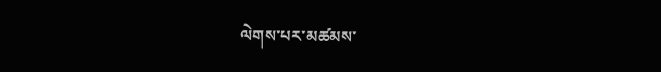ལེགས་པར་མཚམས་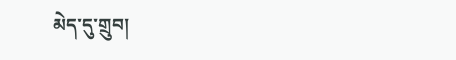མེད་དུ་གྲུབ།